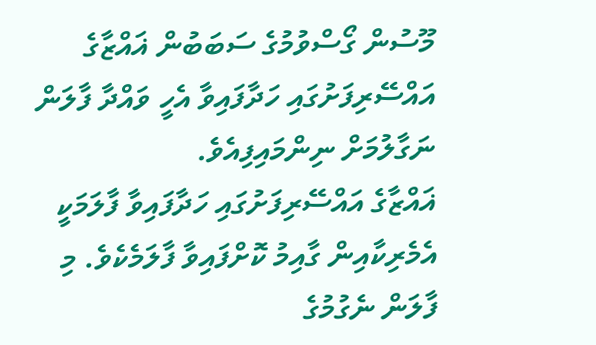މޫސުން ގޯސްވުމުގެ ސަބަބުން ޣައްޒާގެ އައްސޭރިފަށުގައި ހަދާފައިވާ އެހީ ވައްދާ ފާލަން ނަގާލުމަށް ނިންމައިފިއެވެ.
ޣައްޒާގެ އައްސޭރިފަށުގައި ހަދާފައިވާ ފާލަމަކީ އެމެރިކާއިން ގާއިމު ކޮށްފައިވާ ފާލަމެކެވެ. މި ފާލަން ނެގުމުގެ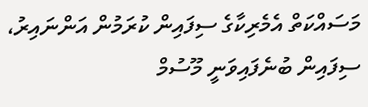މަސައްކަތް އެމެރިކާގެ ސިފައިން ކުރަމުން އަންނައިރު، ސިފައިން ބުނެފައިވަނީ މޫސުމް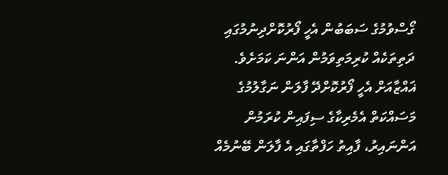ގޯސްވުމުގެ ސަބަބުން އެހީ ފޯރުކޮށްދިނުމުގައި ދަތިތަކެއް ކުރިމަތިވަމުން އަންނަ ކަމަށެވެ.
ޣައްޒާއަށް އެހީ ފޯރުކޮށްދޭ ފާލަން ނަގާލުމުގެ މަސައްކަތް އެމެރިކާގެ ސިފައިން ކުރަމުން އަންނައިރު، ފާއިތު ހަފްތާގައި އެ ފާލަން ބޭނުމެއް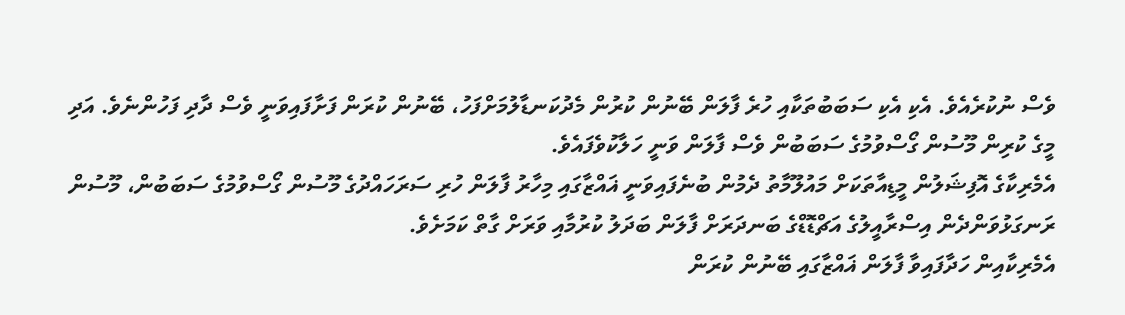ވެސް ނުކުރެއެވެ. އެކި އެކި ސަބަބުތަކާއި ހުރެ ފާލަން ބޭނުން ކުރުން މެދުކަނޑާލުމަށްފަހު، ބޭނުން ކުރަން ފަށާފައިވަނީ ވެސް ދާދި ފަހުންނެވެ. އަދި މީގެ ކުރިން މޫސުން ގޯސްވުމުގެ ސަބަބުން ވެސް ފާލަން ވަނީ ހަލާކުވެފައެވެ.
އެމެރިކާގެ އޮފިޝަލުން މީޑިއާތަކަށް މައުލޫމާތު ދެމުން ބުނެފައިވަނީ ޣައްޒާގައި މިހާރު ފާލަން ހުރި ސަރަހައްދުގެ މޫސުން ގޯސްވުމުގެ ސަބަބުން، މޫސުން ރަނގަޅުވަންދެން އިސްރާއީލުގެ އަޗްޑޮޑްގެ ބަނދަރަށް ފާލަން ބަދަލު ކުރުމާއި ވަރަށް ގާތް ކަމަށެވެ.
އެމެރިކާއިން ހަދާފައިވާ ފާލަން ޣައްޒާގައި ބޭނުން ކުރަން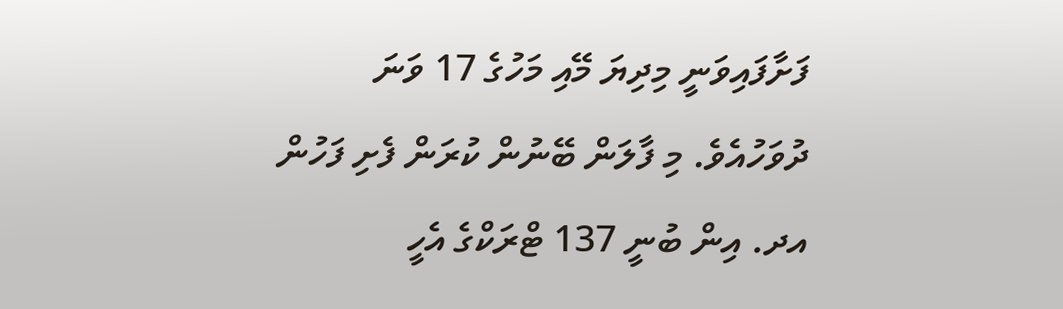ފަށާފައިވަނީ މިދިޔަ މޭއި މަހުގެ 17 ވަނަ ދުވަހުއެވެ. މި ފާލަން ބޭނުން ކުރަން ފެށި ފަހުން އދ. އިން ބުނީ 137 ޓްރަކްގެ އެހީ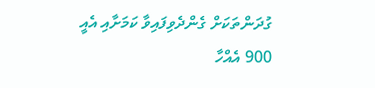ގުދަންތަކަށް ގެންދެވިފައިވާ ކަމަށާއި އެއީ 900 އެއްހާ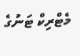މެޓްރިކް ޓަނުގެ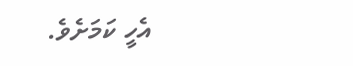އެހީ ކަމަށެވެ.